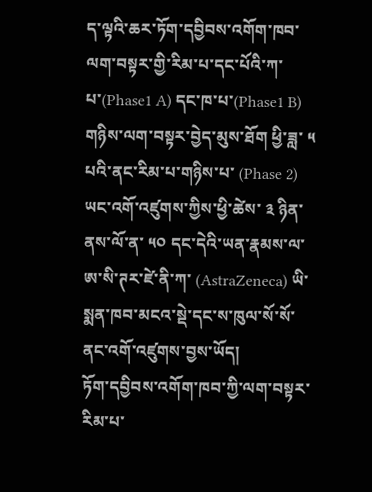ད་ལྟའི་ཆར་ཏོག་དབྱིབས་འགོག་ཁབ་ལག་བསྟར་གྱི་རིམ་པ་དང་པོའི་ཀ་པ་(Phase1 A) དང་ཁ་པ་(Phase1 B) གཉིས་ལག་བསྟར་བྱེད་མུས་ཐོག ཕྱི་ཟླ་ ༥ པའི་ནང་རིམ་པ་གཉིས་པ་ (Phase 2) ཡང་འགོ་འཛུགས་ཀྱིས་ཕྱི་ཚེས་ ༣ ཉིན་ནས་ལོ་ན་ ༥༠ དང་དེའི་ཡན་རྣམས་ལ་ཨ་སི་ཊར་ཛེ་ནི་ཀ་ (AstraZeneca) ཡི་སྨན་ཁབ་མངའ་སྡེ་དང་ས་ཁུལ་སོ་སོ་ནང་འགོ་འཛུགས་བྱས་ཡོད།
ཏོག་དབྱིབས་འགོག་ཁབ་ཀྱི་ལག་བསྟར་རིམ་པ་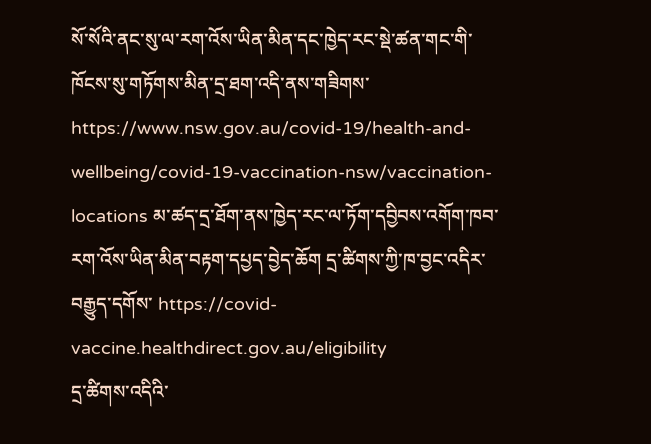སོ་སོའི་ནང་སུ་ལ་རག་འོས་ཡིན་མིན་དང་ཁྱེད་རང་སྡེ་ཚན་གང་གི་ཁོངས་སུ་གཏོགས་མིན་དྲ་ཐག་འདི་ནས་གཟིགས་ https://www.nsw.gov.au/covid-19/health-and-wellbeing/covid-19-vaccination-nsw/vaccination-locations མ་ཚད་དྲ་ཐོག་ནས་ཁྱེད་རང་ལ་ཏོག་དབྱིབས་འགོག་ཁབ་རག་འོས་ཡིན་མིན་བརྟག་དཔྱད་བྱེད་ཆོག དྲ་ཚིགས་ཀྱི་ཁ་བྱང་འདིར་བརྒྱུད་དགོས་ https://covid-vaccine.healthdirect.gov.au/eligibility
དྲ་ཚིགས་འདིའི་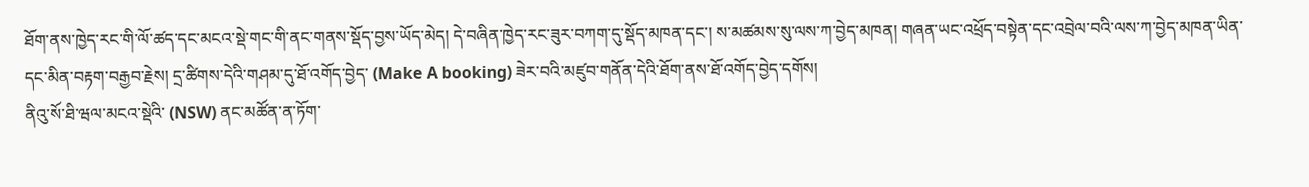ཐོག་ནས་ཁྱེད་རང་གི་ལོ་ཚད་དང་མངའ་སྡེ་གང་གི་ནང་གནས་སྡོད་བྱས་ཡོད་མེད། དེ་བཞིན་ཁྱེད་རང་ཟུར་བཀག་དུ་སྡོད་མཁན་དང་། ས་མཚམས་སུ་ལས་ཀ་བྱེད་མཁན། གཞན་ཡང་འཕྲོད་བསྟེན་དང་འབྲེལ་བའི་ལས་ཀ་བྱེད་མཁན་ཡིན་དང་མིན་བརྟག་བརྒྱབ་རྗེས། དྲ་ཚིགས་དེའི་གཤམ་དུ་ཐོ་འགོད་བྱེད་ (Make A booking) ཟེར་བའི་མཛུབ་གནོན་དེའི་ཐོག་ནས་ཐོ་འགོད་བྱེད་དགོས།
ནིའུ་སོ་ཐི་ཝལ་མངའ་སྡེའི་ (NSW) ནང་མཚོན་ན་ཏོག་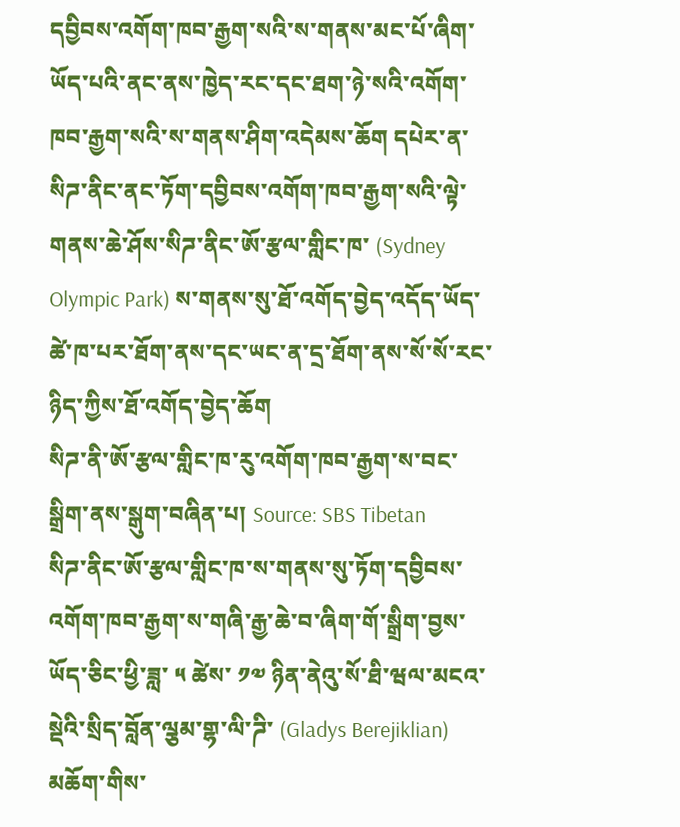དབྱིབས་འགོག་ཁབ་རྒྱག་སའི་ས་གནས་མང་པོ་ཞིག་ཡོད་པའི་ནང་ནས་ཁྱེད་རང་དང་ཐག་ཉེ་སའི་འགོག་ཁབ་རྒྱག་སའི་ས་གནས་ཤིག་འདེམས་ཆོག དཔེར་ན་སིཌ་ནིང་ནང་ཏོག་དབྱིབས་འགོག་ཁབ་རྒྱག་སའི་ལྟེ་གནས་ཆེ་ཤོས་སིཌ་ནིང་ཨོ་རྩལ་གླིང་ཁ་ (Sydney Olympic Park) ས་གནས་སུ་ཐོ་འགོད་བྱེད་འདོད་ཡོད་ཚེ་ཁ་པར་ཐོག་ནས་དང་ཡང་ན་དྲ་ཐོག་ནས་སོ་སོ་རང་ཉིད་ཀྱིས་ཐོ་འགོད་བྱེད་ཆོག
སིཌ་ནི་ཨོ་རྩལ་གླིང་ཁ་རུ་འགོག་ཁབ་རྒྱག་ས་བང་སྒྲིག་ནས་སྒུག་བཞིན་པ། Source: SBS Tibetan
སིཌ་ནིང་ཨོ་རྩལ་གླིང་ཁ་ས་གནས་སུ་ཏོག་དབྱིབས་འགོག་ཁབ་རྒྱག་ས་གཞི་རྒྱ་ཆེ་བ་ཞིག་གོ་སྒྲིག་བྱས་ཡོད་ཅིང་ཕྱི་ཟླ་ ༥ ཚེས་ ༡༧ ཉིན་ནེའུ་སོ་ཐི་ཝལ་མངའ་སྡེའི་སྲིད་བློན་ལྕམ་གྷ་ལི་ཌི་ (Gladys Berejiklian) མཆོག་གིས་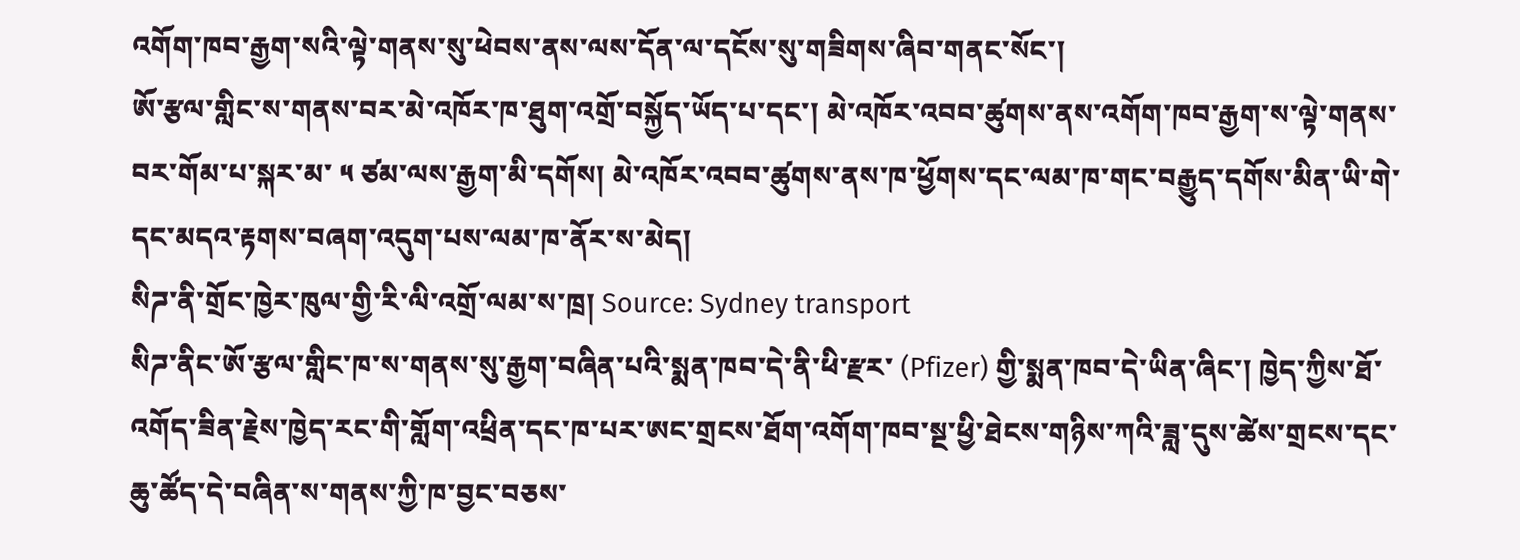འགོག་ཁབ་རྒྱག་སའི་ལྟེ་གནས་སུ་ཕེབས་ནས་ལས་དོན་ལ་དངོས་སུ་གཟིགས་ཞིབ་གནང་སོང་།
ཨོ་རྩལ་གླིང་ས་གནས་བར་མེ་འཁོར་ཁ་ཐུག་འགྲོ་བསྐྱོད་ཡོད་པ་དང་། མེ་འཁོར་འབབ་ཚུགས་ནས་འགོག་ཁབ་རྒྱག་ས་ལྟེ་གནས་བར་གོམ་པ་སྐར་མ་ ༥ ཙམ་ལས་རྒྱག་མི་དགོས། མེ་འཁོར་འབབ་ཚུགས་ནས་ཁ་ཕྱོགས་དང་ལམ་ཁ་གང་བརྒྱུད་དགོས་མིན་ཡི་གེ་དང་མདའ་རྟགས་བཞག་འདུག་པས་ལམ་ཁ་ནོར་ས་མེད།
སིཌ་ནི་གྲོང་ཁྱེར་ཁུལ་གྱི་རི་ལི་འགྲོ་ལམ་ས་ཁྲ། Source: Sydney transport
སིཌ་ནིང་ཨོ་རྩལ་གླིང་ཁ་ས་གནས་སུ་རྒྱག་བཞིན་པའི་སྨན་ཁབ་དེ་ནི་ཕི་རྫར་ (Pfizer) གྱི་སྨན་ཁབ་དེ་ཡིན་ཞིང་། ཁྱེད་ཀྱིས་ཐོ་འགོད་ཟིན་རྗེས་ཁྱེད་རང་གི་གློག་འཕྲིན་དང་ཁ་པར་ཨང་གྲངས་ཐོག་འགོག་ཁབ་སྔ་ཕྱི་ཐེངས་གཉིས་ཀའི་ཟླ་དུས་ཚེས་གྲངས་དང་ཆུ་ཚོད་དེ་བཞིན་ས་གནས་ཀྱི་ཁ་བྱང་བཅས་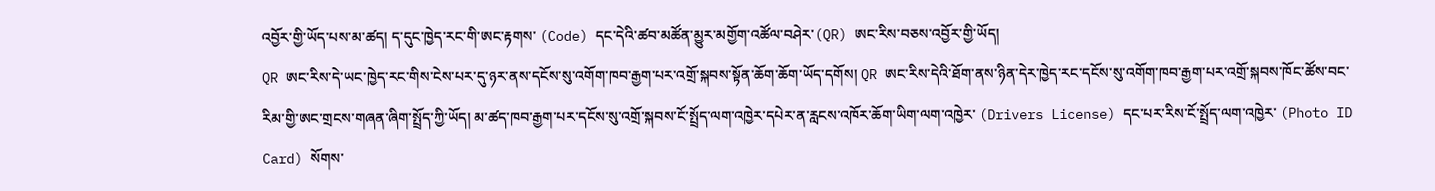འབྱོར་གྱི་ཡོད་པས་མ་ཚད། ད་དུང་ཁྱེད་རང་གི་ཨང་རྟགས་ (Code) དང་དེའི་ཚབ་མཚོན་མྱུར་མགྱོག་འཚོལ་བཤེར་(QR) ཨང་རིས་བཅས་འབྱོར་གྱི་ཡོད།
QR ཨང་རིས་དེ་ཡང་ཁྱེད་རང་གིས་ངེས་པར་དུ་ཉར་ནས་དངོས་སུ་འགོག་ཁབ་རྒྱག་པར་འགྲོ་སྐབས་སྟོན་ཆོག་ཆོག་ཡོད་དགོས། QR ཨང་རིས་དེའི་ཐོག་ནས་ཉིན་དེར་ཁྱེད་རང་དངོས་སུ་འགོག་ཁབ་རྒྱག་པར་འགྲོ་སྐབས་ཁོང་ཚོས་བང་རིམ་གྱི་ཨང་གྲངས་གཞན་ཞིག་སྤྲོད་ཀྱི་ཡོད། མ་ཚད་ཁབ་རྒྱག་པར་དངོས་སུ་འགྲོ་སྐབས་ངོ་སྤྲོད་ལག་འཁྱེར་དཔེར་ན་རླངས་འཁོར་ཆོག་ཡིག་ལག་འཁྱེར་ (Drivers License) དང་པར་རིས་ངོ་སྤྲོད་ལག་འཁྱེར་ (Photo ID Card) སོགས་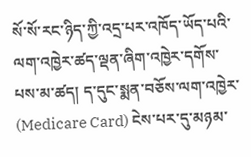སོ་སོ་རང་ཉིད་ཀྱི་འདྲ་པར་འཁོད་ཡོད་པའི་ལག་འཁྱེར་ཚད་ལྡན་ཞིག་འཁྱེར་དགོས་པས་མ་ཚད། ད་དུང་སྨན་བཅོས་ལག་འཁྱེར་ (Medicare Card) ངེས་པར་དུ་མཉམ་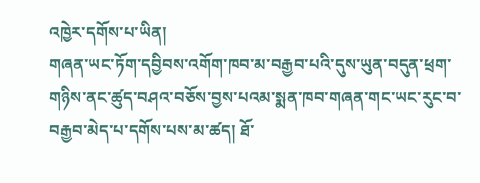འཁྱེར་དགོས་པ་ཡིན།
གཞན་ཡང་ཏོག་དབྱིབས་འགོག་ཁབ་མ་བརྒྱབ་པའི་དུས་ཡུན་བདུན་ཕྲག་གཉིས་ནང་ཚུད་བཤའ་བཅོས་བྱས་པའམ་སྨན་ཁབ་གཞན་གང་ཡང་རུང་བ་བརྒྱབ་མེད་པ་དགོས་པས་མ་ཚད། ཐོ་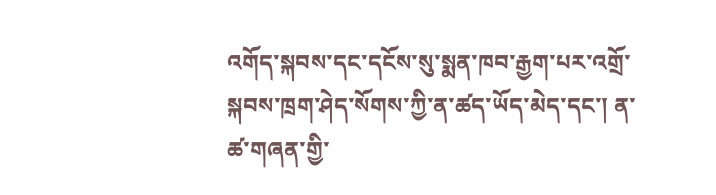འགོད་སྐབས་དང་དངོས་སུ་སྨན་ཁབ་རྒྱག་པར་འགྲོ་སྐབས་ཁྲག་ཤེད་སོགས་ཀྱི་ན་ཚད་ཡོད་མེད་དང་། ན་ཚ་གཞན་གྱི་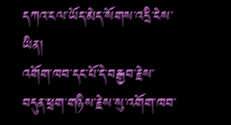དཀའ་ངལ་ཡོད་མེད་སོགས་འདྲི་ངེས་ཡིན།
འགོག་ཁབ་དང་པོ་དེ་བརྒྱབ་རྗེས་བདུན་ཕྲག་གཉིས་རྗེས་སུ་འགོག་ཁབ་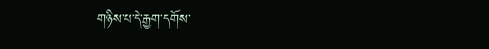གཉིས་པ་དེ་རྒྱག་དགོས་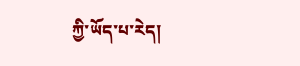ཀྱི་ཡོད་པ་རེད།